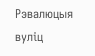Рэвалюцыя вуліц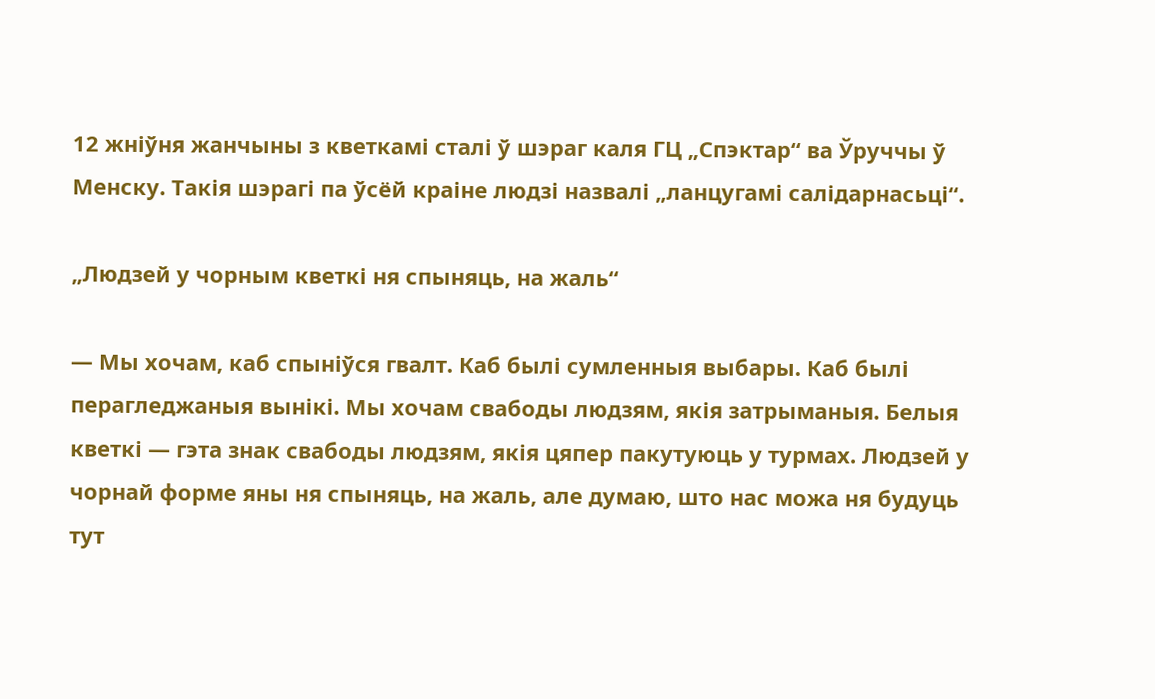12 жніўня жанчыны з кветкамі сталі ў шэраг каля ГЦ „Спэктар“ ва Ўруччы ў Менску. Такія шэрагі па ўсёй краіне людзі назвалі „ланцугамі салідарнасьці“.

„Людзей у чорным кветкі ня спыняць, на жаль“

— Мы хочам, каб спыніўся гвалт. Каб былі сумленныя выбары. Каб былі перагледжаныя вынікі. Мы хочам свабоды людзям, якія затрыманыя. Белыя кветкі — гэта знак свабоды людзям, якія цяпер пакутуюць у турмах. Людзей у чорнай форме яны ня спыняць, на жаль, але думаю, што нас можа ня будуць тут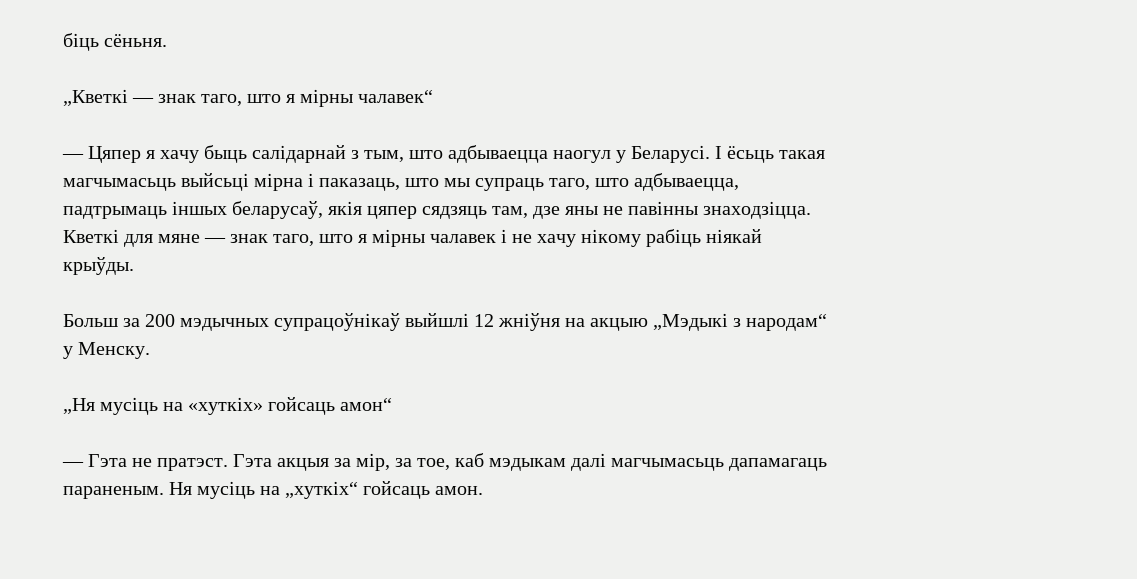біць сёньня.

„Кветкі — знак таго, што я мірны чалавек“

— Цяпер я хачу быць салідарнай з тым, што адбываецца наогул у Беларусі. І ёсьць такая магчымасьць выйсьці мірна і паказаць, што мы супраць таго, што адбываецца, падтрымаць іншых беларусаў, якія цяпер сядзяць там, дзе яны не павінны знаходзіцца. Кветкі для мяне — знак таго, што я мірны чалавек і не хачу нікому рабіць ніякай крыўды.

Больш за 200 мэдычных супрацоўнікаў выйшлі 12 жніўня на акцыю „Мэдыкі з народам“ у Менску.

„Ня мусіць на «хуткіх» гойсаць амон“

— Гэта не пратэст. Гэта акцыя за мір, за тое, каб мэдыкам далі магчымасьць дапамагаць параненым. Ня мусіць на „хуткіх“ гойсаць амон.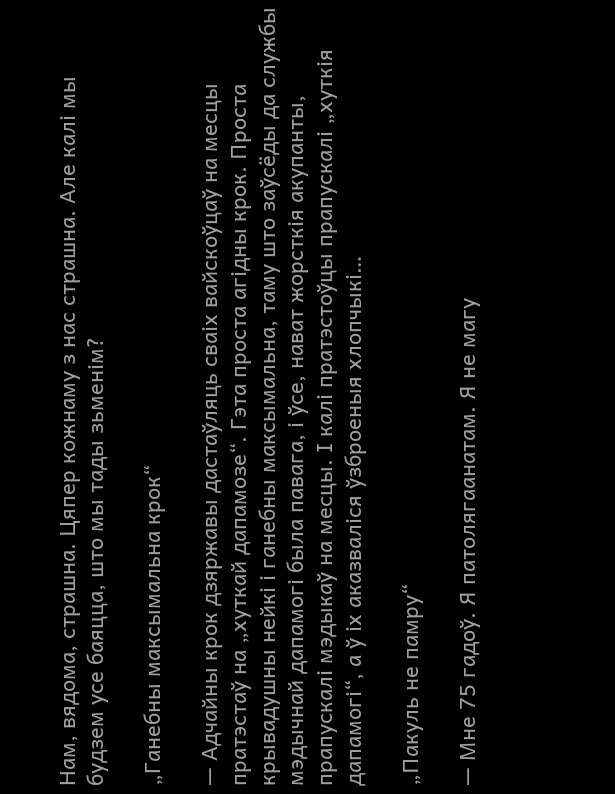Нам, вядома, страшна. Цяпер кожнаму з нас страшна. Але калі мы будзем усе баяцца, што мы тады зьменім?

„Ганебны максымальна крок“

— Адчайны крок дзяржавы дастаўляць сваіх вайскоўцаў на месцы пратэстаў на „хуткай дапамозе“. Гэта проста агідны крок. Проста крывадушны нейкі і ганебны максымальна, таму што заўсёды да службы мэдычнай дапамогі была павага, і ўсе, нават жорсткія акупанты, прапускалі мэдыкаў на месцы. І калі пратэстоўцы прапускалі „хуткія дапамогі“, а ў іх аказваліся ўзброеныя хлопчыкі…

„Пакуль не памру“

— Мне 75 гадоў. Я патолягаанатам. Я не магу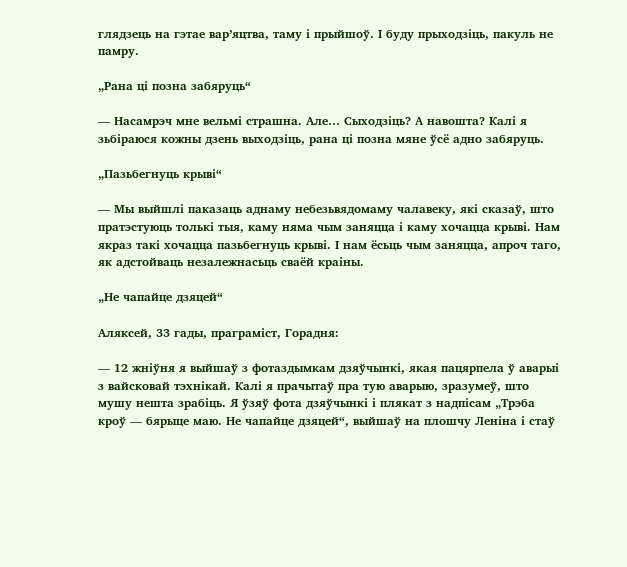глядзець на гэтае вар’яцтва, таму і прыйшоў. І буду прыходзіць, пакуль не памру.

„Рана ці позна забяруць“

— Насамрэч мне вельмі страшна. Але… Сыходзіць? А навошта? Калі я зьбіраюся кожны дзень выходзіць, рана ці позна мяне ўсё адно забяруць.

„Пазьбегнуць крыві“

— Мы выйшлі паказаць аднаму небезьвядомаму чалавеку, які сказаў, што пратэстуюць толькі тыя, каму няма чым заняцца і каму хочацца крыві. Нам якраз такі хочацца пазьбегнуць крыві. І нам ёсьць чым заняцца, апроч таго, як адстойваць незалежнасьць сваёй краіны.

„Не чапайце дзяцей“

Аляксей, 33 гады, праграміст, Горадня:

— 12 жніўня я выйшаў з фотаздымкам дзяўчынкі, якая пацярпела ў аварыі з вайсковай тэхнікай. Калі я прачытаў пра тую аварыю, зразумеў, што мушу нешта зрабіць. Я ўзяў фота дзяўчынкі і плякат з надпісам „Трэба кроў — бярыце маю. Не чапайце дзяцей“, выйшаў на плошчу Леніна і стаў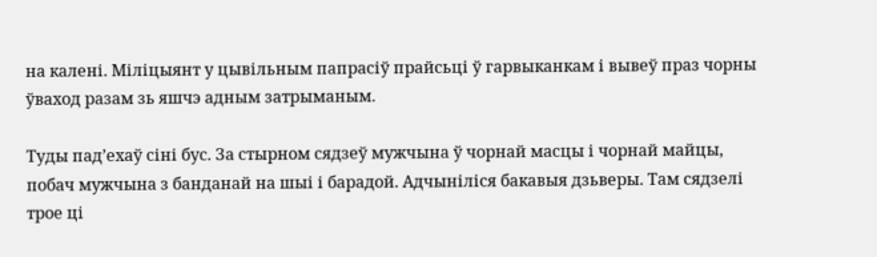на калені. Міліцыянт у цывільным папрасіў прайсьці ў гарвыканкам і вывеў праз чорны ўваход разам зь яшчэ адным затрыманым.

Туды пад’ехаў сіні бус. За стырном сядзеў мужчына ў чорнай масцы і чорнай майцы, побач мужчына з банданай на шыі і барадой. Адчыніліся бакавыя дзьверы. Там сядзелі трое ці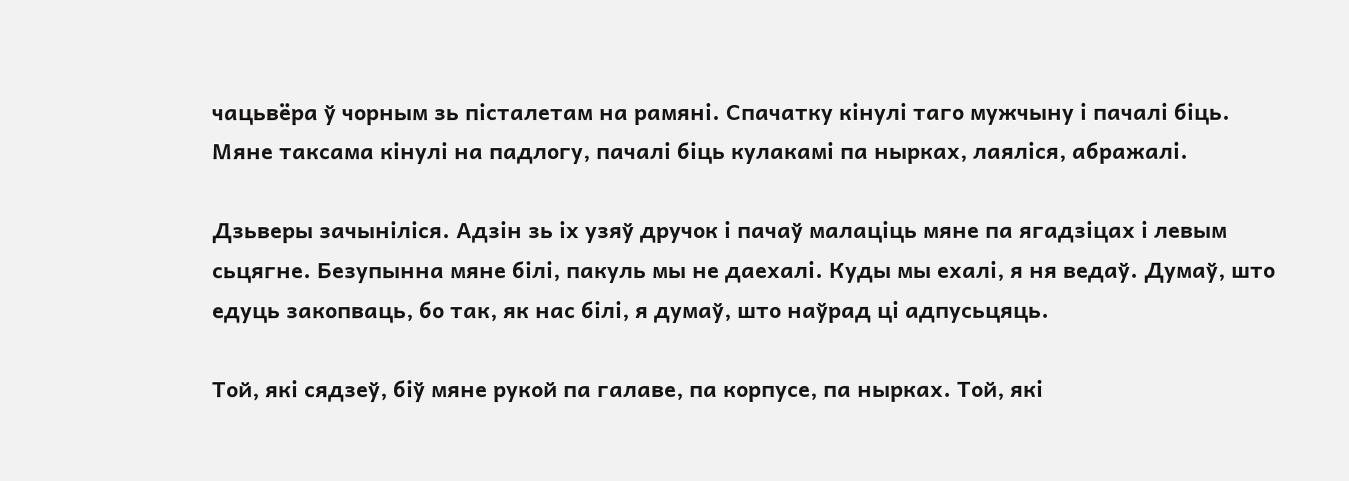чацьвёра ў чорным зь пісталетам на рамяні. Спачатку кінулі таго мужчыну і пачалі біць. Мяне таксама кінулі на падлогу, пачалі біць кулакамі па нырках, лаяліся, абражалі.

Дзьверы зачыніліся. Адзін зь іх узяў дручок і пачаў малаціць мяне па ягадзіцах і левым сьцягне. Безупынна мяне білі, пакуль мы не даехалі. Куды мы ехалі, я ня ведаў. Думаў, што едуць закопваць, бо так, як нас білі, я думаў, што наўрад ці адпусьцяць.

Той, які сядзеў, біў мяне рукой па галаве, па корпусе, па нырках. Той, які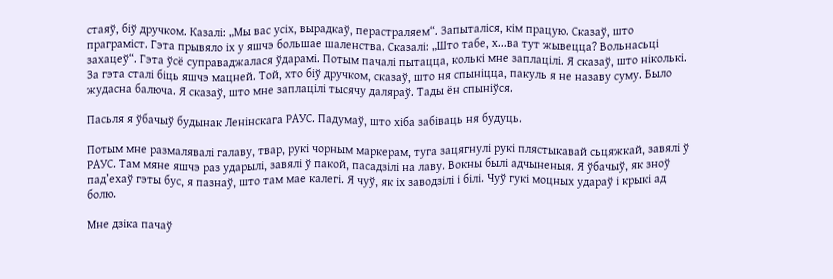стаяў, біў дручком. Казалі: „Мы вас усіх, вырадкаў, перастраляем“. Запыталіся, кім працую. Сказаў, што праграміст. Гэта прывяло іх у яшчэ большае шаленства. Сказалі: „Што табе, х...ва тут жывецца? Вольнасьці захацеў“. Гэта ўсё суправаджалася ўдарамі. Потым пачалі пытацца, колькі мне заплацілі. Я сказаў, што ніколькі. За гэта сталі біць яшчэ мацней. Той, хто біў дручком, сказаў, што ня спыніцца, пакуль я не назаву суму. Было жудасна балюча. Я сказаў, што мне заплацілі тысячу даляраў. Тады ён спыніўся.

Пасьля я ўбачыў будынак Ленінскага РАУС. Падумаў, што хіба забіваць ня будуць.

Потым мне размалявалі галаву, твар, рукі чорным маркерам, туга зацягнулі рукі плястыкавай сьцяжкай, завялі ў РАУС. Там мяне яшчэ раз ударылі, завялі ў пакой, пасадзілі на лаву. Вокны былі адчыненыя. Я ўбачыў, як зноў пад’ехаў гэты бус, я пазнаў, што там мае калегі. Я чуў, як іх заводзілі і білі. Чуў гукі моцных удараў і крыкі ад болю.

Мне дзіка пачаў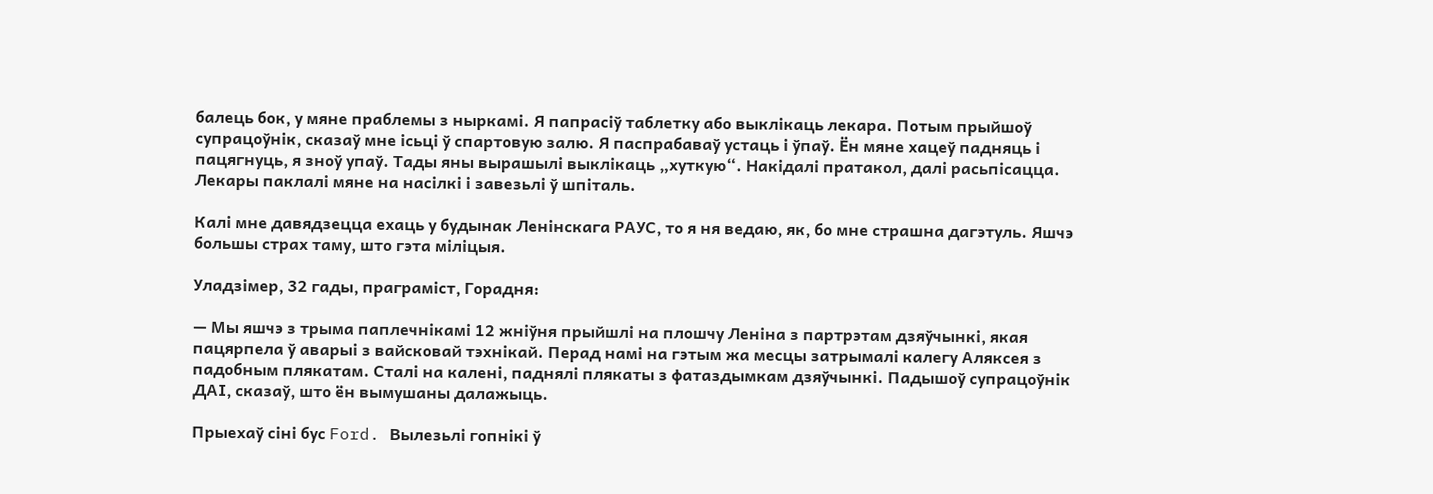балець бок, у мяне праблемы з ныркамі. Я папрасіў таблетку або выклікаць лекара. Потым прыйшоў супрацоўнік, сказаў мне ісьці ў спартовую залю. Я паспрабаваў устаць і ўпаў. Ён мяне хацеў падняць і пацягнуць, я зноў упаў. Тады яны вырашылі выклікаць „хуткую“. Накідалі пратакол, далі расьпісацца. Лекары паклалі мяне на насілкі і завезьлі ў шпіталь.

Калі мне давядзецца ехаць у будынак Ленінскага РАУС, то я ня ведаю, як, бо мне страшна дагэтуль. Яшчэ большы страх таму, што гэта міліцыя.

Уладзімер, 32 гады, праграміст, Горадня:

— Мы яшчэ з трыма паплечнікамі 12 жніўня прыйшлі на плошчу Леніна з партрэтам дзяўчынкі, якая пацярпела ў аварыі з вайсковай тэхнікай. Перад намі на гэтым жа месцы затрымалі калегу Аляксея з падобным плякатам. Сталі на калені, паднялі плякаты з фатаздымкам дзяўчынкі. Падышоў супрацоўнік ДАІ, сказаў, што ён вымушаны далажыць.

Прыехаў сіні бус Ford. Вылезьлі гопнікі ў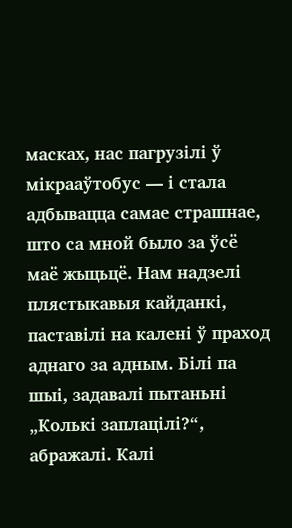масках, нас пагрузілі ў мікрааўтобус — і стала адбывацца самае страшнае, што са мной было за ўсё маё жыцьцё. Нам надзелі плястыкавыя кайданкі, паставілі на калені ў праход аднаго за адным. Білі па шыі, задавалі пытаньні „Колькі заплацілі?“, абражалі. Калі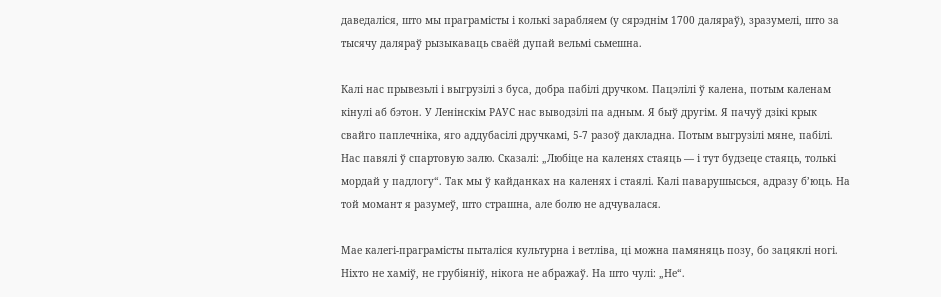даведаліся, што мы праграмісты і колькі зарабляем (у сярэднім 1700 даляраў), зразумелі, што за тысячу даляраў рызыкаваць сваёй дупай вельмі сьмешна.

Калі нас прывезьлі і выгрузілі з буса, добра пабілі дручком. Пацэлілі ў калена, потым каленам кінулі аб бэтон. У Ленінскім РАУС нас выводзілі па адным. Я быў другім. Я пачуў дзікі крык свайго паплечніка, яго аддубасілі дручкамі, 5-7 разоў дакладна. Потым выгрузілі мяне, пабілі. Нас павялі ў спартовую залю. Сказалі: „Любіце на каленях стаяць — і тут будзеце стаяць, толькі мордай у падлогу“. Так мы ў кайданках на каленях і стаялі. Калі паварушысься, адразу б’юць. На той момант я разумеў, што страшна, але болю не адчувалася.

Мае калегі-праграмісты пыталіся культурна і ветліва, ці можна памяняць позу, бо зацяклі ногі. Ніхто не хаміў, не грубіяніў, нікога не абражаў. На што чулі: „Не“.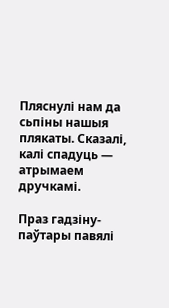Пляснулі нам да сьпіны нашыя плякаты. Сказалі, калі спадуць — атрымаем дручкамі.

Праз гадзіну-паўтары павялі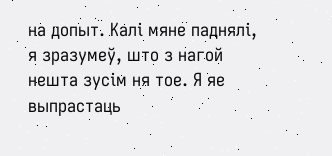на допыт. Калі мяне паднялі, я зразумеў, што з нагой нешта зусім ня тое. Я яе выпрастаць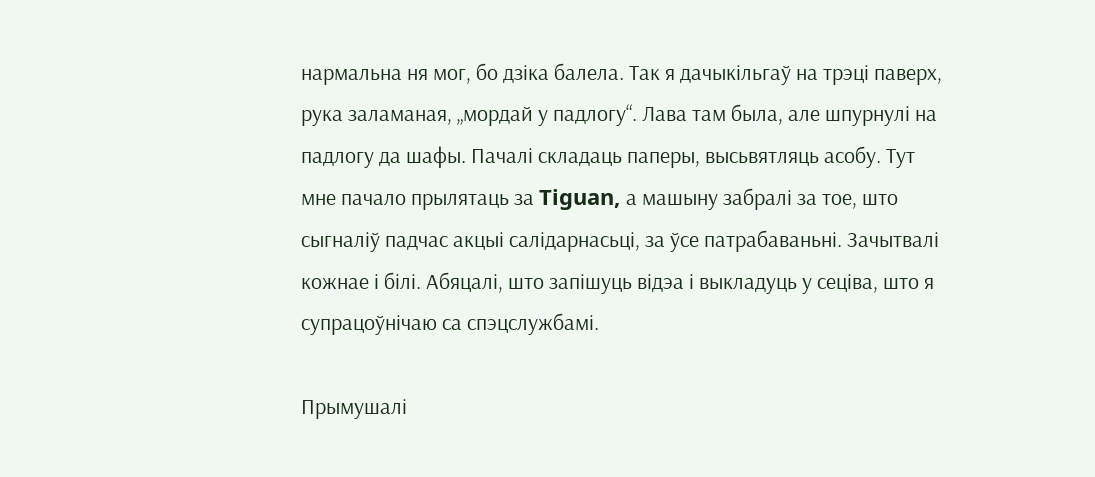нармальна ня мог, бо дзіка балела. Так я дачыкільгаў на трэці паверх, рука заламаная, „мордай у падлогу“. Лава там была, але шпурнулі на падлогу да шафы. Пачалі складаць паперы, высьвятляць асобу. Тут мне пачало прылятаць за Tiguan, а машыну забралі за тое, што сыгналіў падчас акцыі салідарнасьці, за ўсе патрабаваньні. Зачытвалі кожнае і білі. Абяцалі, што запішуць відэа і выкладуць у сеціва, што я супрацоўнічаю са спэцслужбамі.

Прымушалі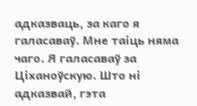адказваць, за каго я галасаваў. Мне таіць няма чаго. Я галасаваў за Ціханоўскую. Што ні адказвай, гэта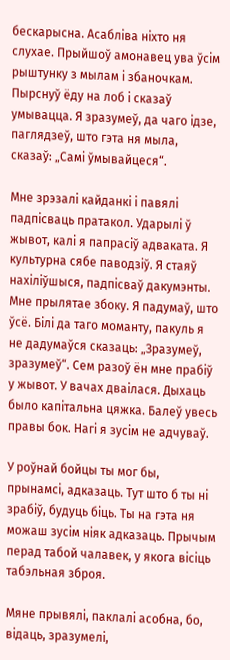бескарысна. Асабліва ніхто ня слухае. Прыйшоў амонавец ува ўсім рыштунку з мылам і збаночкам. Пырснуў ёду на лоб і сказаў умывацца. Я зразумеў, да чаго ідзе, паглядзеў, што гэта ня мыла, сказаў: „Самі ўмывайцеся“.

Мне зрэзалі кайданкі і павялі падпісваць пратакол. Ударылі ў жывот, калі я папрасіў адваката. Я культурна сябе паводзіў. Я стаяў нахіліўшыся, падпісваў дакумэнты. Мне прылятае збоку. Я падумаў, што ўсё. Білі да таго моманту, пакуль я не дадумаўся сказаць: „Зразумеў, зразумеў“. Сем разоў ён мне прабіў у жывот. У вачах дваілася. Дыхаць было капітальна цяжка. Балеў увесь правы бок. Нагі я зусім не адчуваў.

У роўнай бойцы ты мог бы, прынамсі, адказаць. Тут што б ты ні зрабіў, будуць біць. Ты на гэта ня можаш зусім ніяк адказаць. Прычым перад табой чалавек, у якога вісіць табэльная зброя.

Мяне прывялі, паклалі асобна, бо, відаць, зразумелі,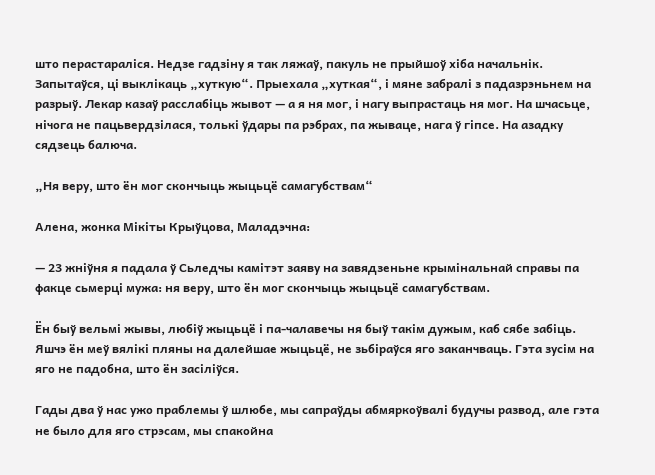што перастараліся. Недзе гадзіну я так ляжаў, пакуль не прыйшоў хіба начальнік. Запытаўся, ці выклікаць „хуткую“. Прыехала „хуткая“, і мяне забралі з падазрэньнем на разрыў. Лекар казаў расслабіць жывот — а я ня мог, і нагу выпрастаць ня мог. На шчасьце, нічога не пацьвердзілася, толькі ўдары па рэбрах, па жываце, нага ў гіпсе. На азадку сядзець балюча.

„Ня веру, што ён мог скончыць жыцьцё самагубствам“

Алена, жонка Мікіты Крыўцова, Маладэчна:

— 23 жніўня я падала ў Сьледчы камітэт заяву на завядзеньне крымінальнай справы па факце сьмерці мужа: ня веру, што ён мог скончыць жыцьцё самагубствам.

Ён быў вельмі жывы, любіў жыцьцё і па-чалавечы ня быў такім дужым, каб сябе забіць. Яшчэ ён меў вялікі пляны на далейшае жыцьцё, не зьбіраўся яго заканчваць. Гэта зусім на яго не падобна, што ён засіліўся.

Гады два ў нас ужо праблемы ў шлюбе, мы сапраўды абмяркоўвалі будучы развод, але гэта не было для яго стрэсам, мы спакойна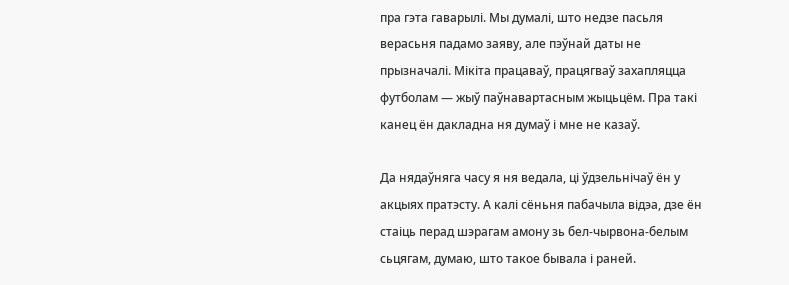пра гэта гаварылі. Мы думалі, што недзе пасьля верасьня падамо заяву, але пэўнай даты не прызначалі. Мікіта працаваў, працягваў захапляцца футболам — жыў паўнавартасным жыцьцём. Пра такі канец ён дакладна ня думаў і мне не казаў.

Да нядаўняга часу я ня ведала, ці ўдзельнічаў ён у акцыях пратэсту. А калі сёньня пабачыла відэа, дзе ён стаіць перад шэрагам амону зь бел-чырвона-белым сьцягам, думаю, што такое бывала і раней.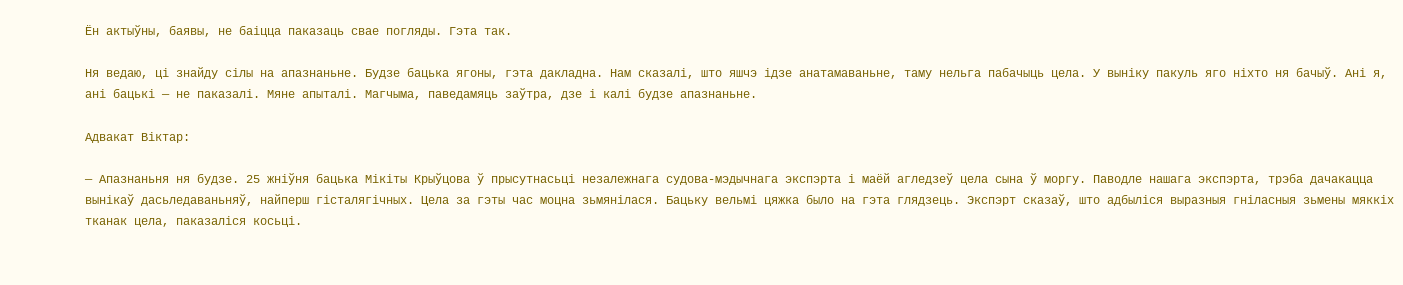Ён актыўны, баявы, не баіцца паказаць свае погляды. Гэта так.

Ня ведаю, ці знайду сілы на апазнаньне. Будзе бацька ягоны, гэта дакладна. Нам сказалі, што яшчэ ідзе анатамаваньне, таму нельга пабачыць цела. У выніку пакуль яго ніхто ня бачыў. Ані я, ані бацькі — не паказалі. Мяне апыталі. Магчыма, паведамяць заўтра, дзе і калі будзе апазнаньне.

Адвакат Віктар:

— Апазнаньня ня будзе. 25 жніўня бацька Мікіты Крыўцова ў прысутнасьці незалежнага судова-мэдычнага экспэрта і маёй агледзеў цела сына ў моргу. Паводле нашага экспэрта, трэба дачакацца вынікаў дасьледаваньняў, найперш гісталягічных. Цела за гэты час моцна зьмянілася. Бацьку вельмі цяжка было на гэта глядзець. Экспэрт сказаў, што адбыліся выразныя гніласныя зьмены мяккіх тканак цела, паказаліся косьці.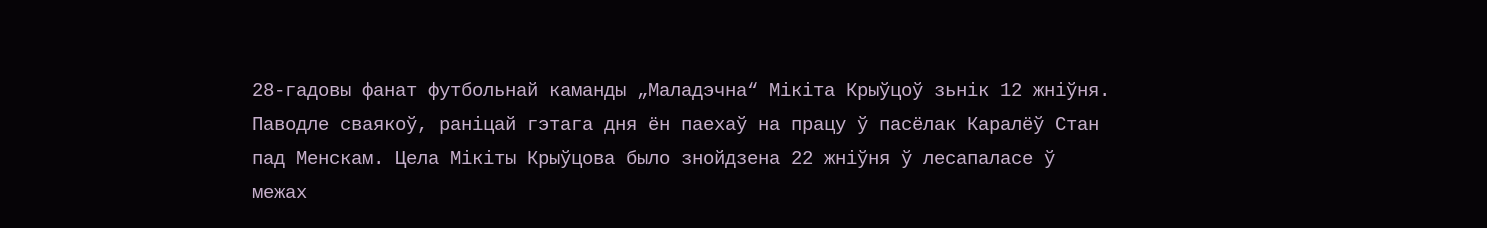28-гадовы фанат футбольнай каманды „Маладэчна“ Мікіта Крыўцоў зьнік 12 жніўня. Паводле сваякоў, раніцай гэтага дня ён паехаў на працу ў пасёлак Каралёў Стан пад Менскам. Цела Мікіты Крыўцова было знойдзена 22 жніўня ў лесапаласе ў межах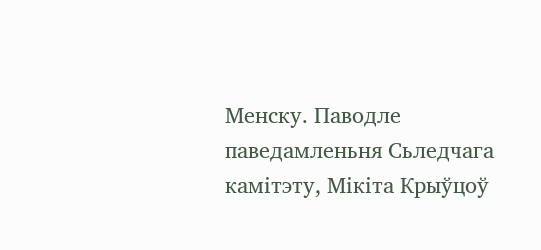Менску. Паводле паведамленьня Сьледчага камітэту, Мікіта Крыўцоў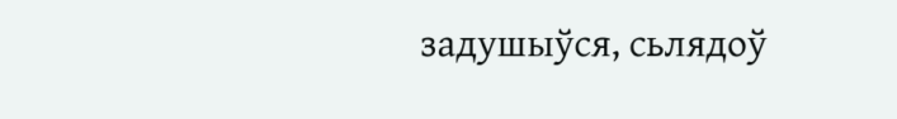задушыўся, сьлядоў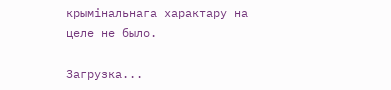крымінальнага характару на целе не было.

Загрузка...